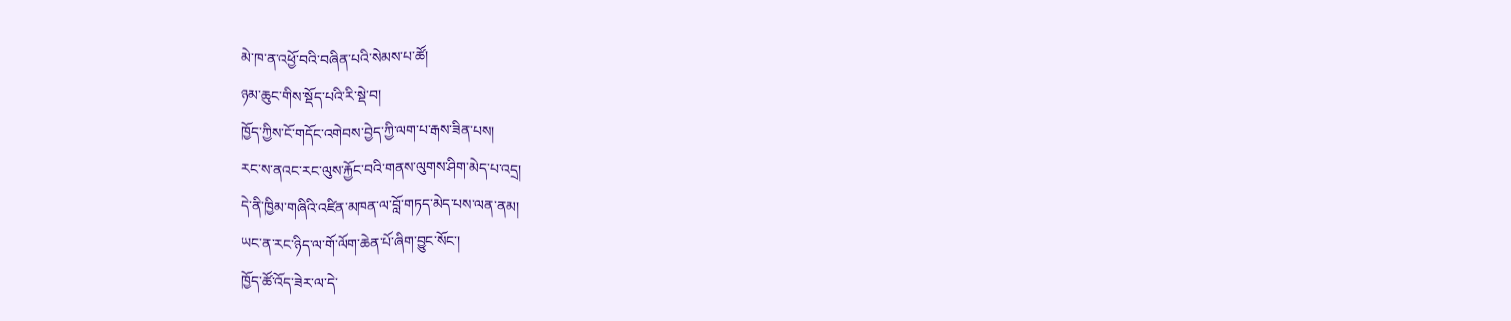མེ་ཁ་ན་འཕྱོ་བའི་བཞིན་པའི་སེམས་པ་ཚོ།
ཉམ་ཆུང་གིས་སྡོད་པའི་རི་སྡེ་བ།
ཁྱོད་ཀྱིས་ངོ་གདོང་འགེབས་བྱེད་ཀྱི་ལག་པ་རྒས་ཟིན་པས།
རང་ས་ནའང་རང་ལུས་རྐྱོང་བའི་གནས་ལུགས་ཤིག་མེད་པ་འདྲ།
དེ་ནི་ཁྱིམ་གཞིའི་འཛིན་མཁན་ལ་བློ་གཏད་མེད་པས་ལན་ནམ།
ཡང་ན་རང་ཉིད་ལ་གོ་ལོག་ཆེན་པོ་ཞིག་བྱུང་སོང་།
ཁྱོད་ཚོ་འོད་ཟེར་ལ་དེ་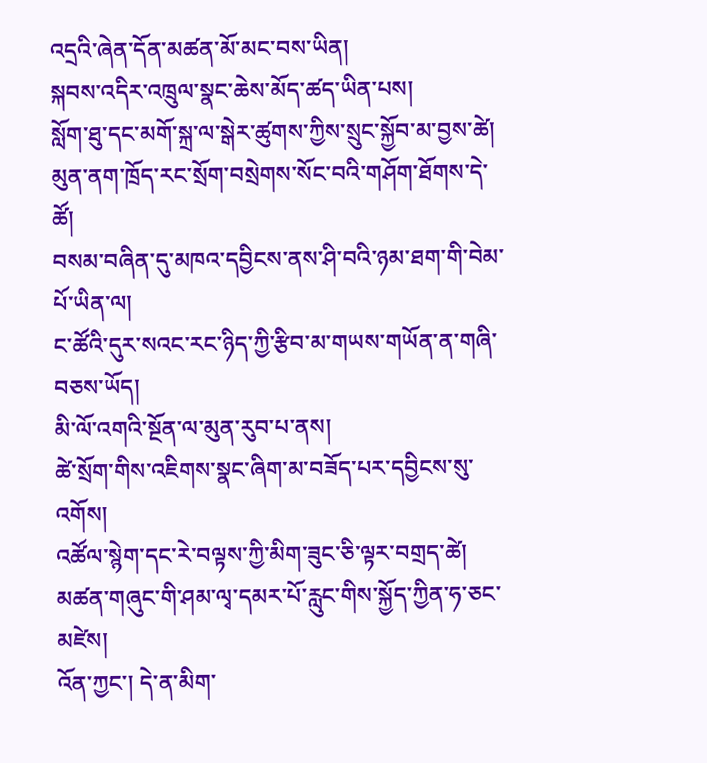འདྲའི་ཞེན་དོན་མཚན་མོ་མང་བས་ཡིན།
སྐབས་འདིར་འཁྲུལ་སྣང་ཆེས་མོད་ཚད་ཡིན་པས།
སློག་ཐུ་དང་མགོ་སྐྲ་ལ་སྒེར་ཚུགས་ཀྱིས་སྲུང་སྐྱོབ་མ་བྱས་ཚེ།
མུན་ནག་ཁྲོད་རང་སྲོག་བསྲེགས་སོང་བའི་གཤོག་ཐོགས་དེ་ཚོ།
བསམ་བཞིན་དུ་མཁའ་དབྱིངས་ནས་ཤི་བའི་ཉམ་ཐག་གི་བེམ་པོ་ཡིན་ལ།
ང་ཚོའི་དུར་སའང་རང་ཉིད་ཀྱི་རྩིབ་མ་གཡས་གཡོན་ན་གཞི་བཅས་ཡོད།
མི་ལོ་འགའི་སྔོན་ལ་མུན་རུབ་པ་ནས།
ཚེ་སྲོག་གིས་འཇིགས་སྣང་ཞིག་མ་བཟོད་པར་དབྱིངས་སུ་འགོས།
འཚོལ་སྙེག་དང་རེ་བལྟས་ཀྱི་མིག་ཟུང་ཅི་ལྟར་བགྲད་ཚེ།
མཚན་གཞུང་གི་ཤམ་ལྭ་དམར་པོ་རླུང་གིས་སྐྱོད་ཀྱིན་ཧ་ཅང་མཛེས།
འོན་ཀྱང་། དེ་ན་མིག་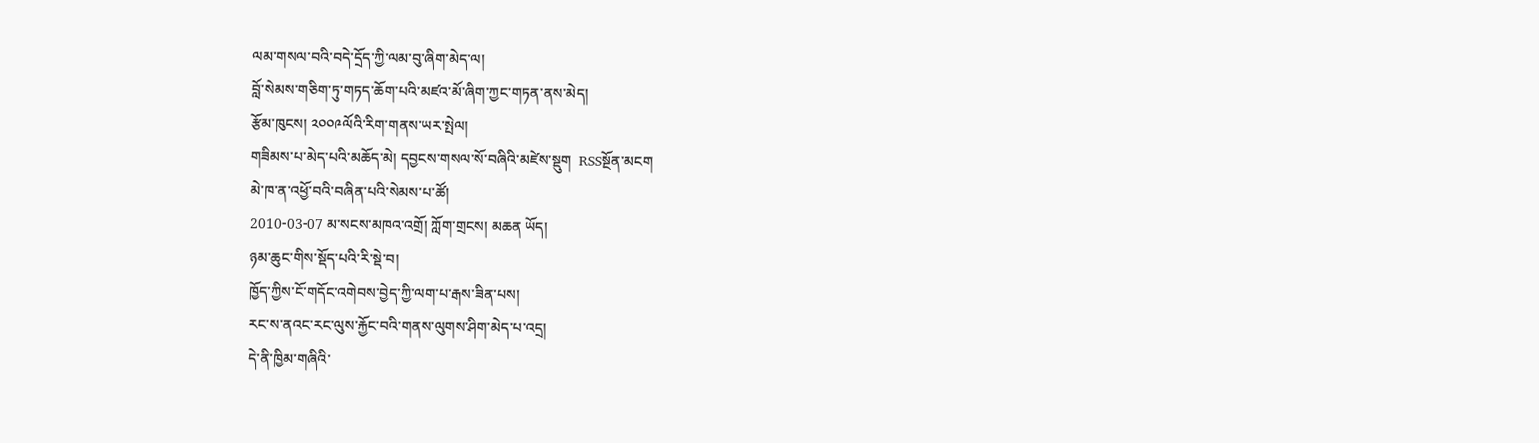ལམ་གསལ་བའི་བདེ་དྲོད་ཀྱི་ལམ་བུ་ཞིག་མེད་ལ།
བློ་སེམས་གཅིག་ཏུ་གཏད་ཆོག་པའི་མཛའ་མོ་ཞིག་ཀྱང་གཏན་ནས་མེད།
རྩོམ་ཁུངས། ༢༠༠༩ལོའི་རིག་གནས་ཡར་སྤེལ།
གཟིམས་པ་མེད་པའི་མཆོད་མེ། དབྱངས་གསལ་སོ་བཞིའི་མཛེས་སྡུག  RSSསྔོན་མངག
མེ་ཁ་ན་འཕྱོ་བའི་བཞིན་པའི་སེམས་པ་ཚོ།
2010-03-07 མ་སངས་མཁའ་འགྲོ། ཀློག་གྲངས། མཆན ཡོད།
ཉམ་ཆུང་གིས་སྡོད་པའི་རི་སྡེ་བ།
ཁྱོད་ཀྱིས་ངོ་གདོང་འགེབས་བྱེད་ཀྱི་ལག་པ་རྒས་ཟིན་པས།
རང་ས་ནའང་རང་ལུས་རྐྱོང་བའི་གནས་ལུགས་ཤིག་མེད་པ་འདྲ།
དེ་ནི་ཁྱིམ་གཞིའི་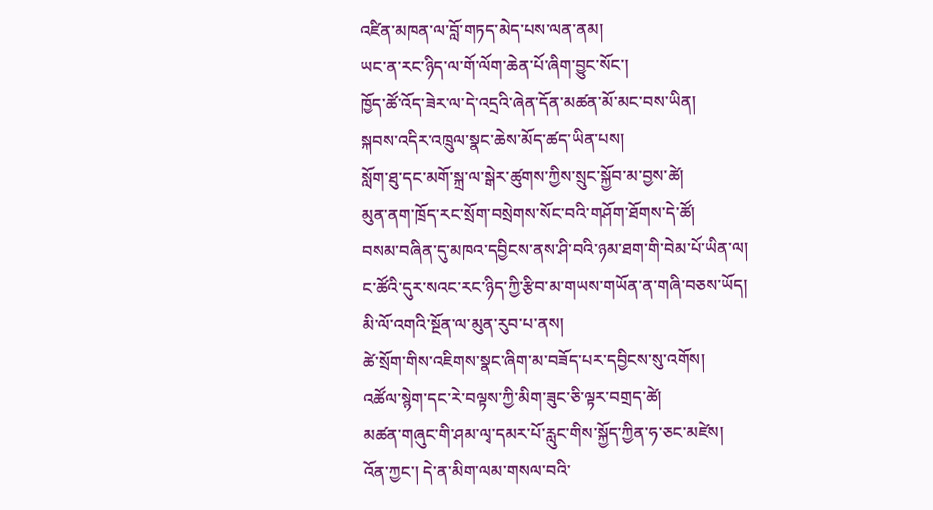འཛིན་མཁན་ལ་བློ་གཏད་མེད་པས་ལན་ནམ།
ཡང་ན་རང་ཉིད་ལ་གོ་ལོག་ཆེན་པོ་ཞིག་བྱུང་སོང་།
ཁྱོད་ཚོ་འོད་ཟེར་ལ་དེ་འདྲའི་ཞེན་དོན་མཚན་མོ་མང་བས་ཡིན།
སྐབས་འདིར་འཁྲུལ་སྣང་ཆེས་མོད་ཚད་ཡིན་པས།
སློག་ཐུ་དང་མགོ་སྐྲ་ལ་སྒེར་ཚུགས་ཀྱིས་སྲུང་སྐྱོབ་མ་བྱས་ཚེ།
མུན་ནག་ཁྲོད་རང་སྲོག་བསྲེགས་སོང་བའི་གཤོག་ཐོགས་དེ་ཚོ།
བསམ་བཞིན་དུ་མཁའ་དབྱིངས་ནས་ཤི་བའི་ཉམ་ཐག་གི་བེམ་པོ་ཡིན་ལ།
ང་ཚོའི་དུར་སའང་རང་ཉིད་ཀྱི་རྩིབ་མ་གཡས་གཡོན་ན་གཞི་བཅས་ཡོད།
མི་ལོ་འགའི་སྔོན་ལ་མུན་རུབ་པ་ནས།
ཚེ་སྲོག་གིས་འཇིགས་སྣང་ཞིག་མ་བཟོད་པར་དབྱིངས་སུ་འགོས།
འཚོལ་སྙེག་དང་རེ་བལྟས་ཀྱི་མིག་ཟུང་ཅི་ལྟར་བགྲད་ཚེ།
མཚན་གཞུང་གི་ཤམ་ལྭ་དམར་པོ་རླུང་གིས་སྐྱོད་ཀྱིན་ཧ་ཅང་མཛེས།
འོན་ཀྱང་། དེ་ན་མིག་ལམ་གསལ་བའི་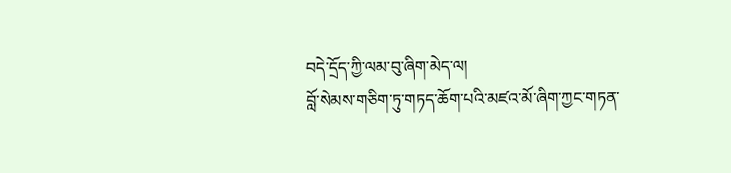བདེ་དྲོད་ཀྱི་ལམ་བུ་ཞིག་མེད་ལ།
བློ་སེམས་གཅིག་ཏུ་གཏད་ཆོག་པའི་མཛའ་མོ་ཞིག་ཀྱང་གཏན་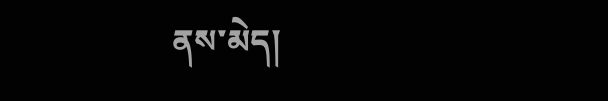ནས་མེད།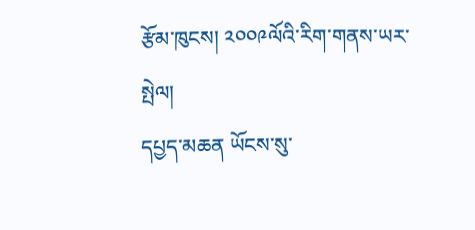རྩོམ་ཁུངས། ༢༠༠༩ལོའི་རིག་གནས་ཡར་སྤེལ།
དཔྱད་མཆན ཡོངས་སུ་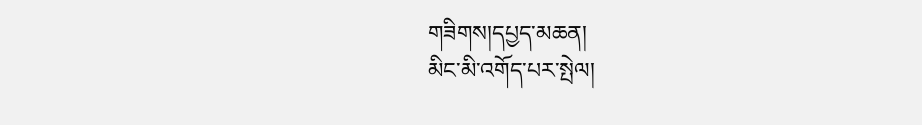གཟིགས།དཔྱད་མཆན།
མིང་མི་འགོད་པར་སྤེལ།